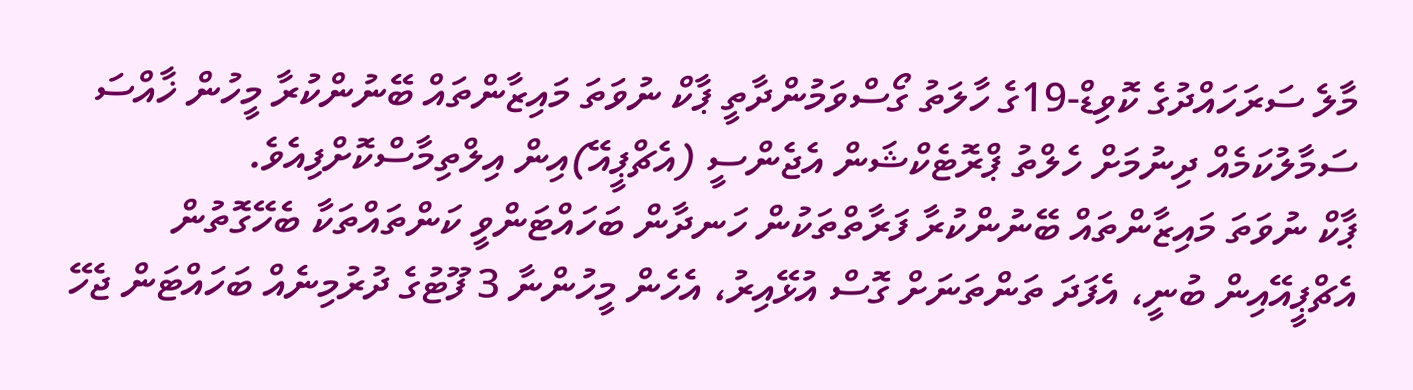މާލެ ސަރަހައްދުގެ ކޮވިޑް-19ގެ ހާލަތު ގޯސްވަމުންދާތީ ޕާކް ނުވަތަ މައިޒާންތައް ބޭނުންކުރާ މީހުން ޚާއްސަ ސަމާލުކަމެއް ދިނުމަށް ހެލްތު ޕްރޮޓެކްޝަން އެޖެންސީ (އެޗްޕީއޭ)އިން އިލްތިމާސްކޮށްފިއެވެ.
ޕާކް ނުވަތަ މައިޒާންތައް ބޭނުންކުރާ ފަރާތްތަކުން ހަނދާން ބަހައްޓަންވީ ކަންތައްތަކާ ބެހޭގޮތުން އެޗްޕީއޭއިން ބުނީ، އެފަދަ ތަންތަނަށް ގޮސް އުޅޭއިރު، އެހެން މީހުންނާ 3 ފޫޓުގެ ދުރުމިނެއް ބަހައްޓަން ޖެހޭ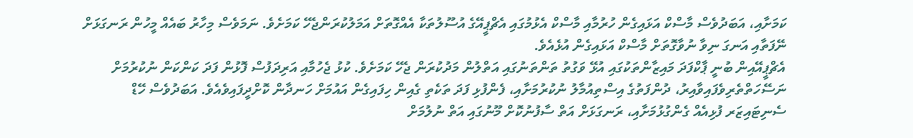ކަމަށާއި، އަބަދުވެސް މާސްކް އަޅައިގެން ހުރުމާއި މާސްކް އެޅުމުގައި އެޗްޕީއޭގެ އުސޫލުތަކާ އެއްގޮތަށް އަމަލުކުރަންޖެހޭ ކަމަށެވެ. ނަމަވެސް މިހާރު ބައެއް މީހުން ރަނގަޅަށް ނޭފަތާއި އަނގަ ނިވާ ނުވާގޮތަށް މާސްކް އަޅައިގެން އުޅެއެވެ.
އެޗްޕީއޭއިން ބުނީ ޕާކްފަދަ މައިޒާންތަކުގައި އުޅޭ ވަގުތު ތަންތަނުގައި އަތްލުން މަދުކުރަން ޖެހޭ ކަމަށެވެ. ކުޅު ޖެހުމާއި އަރިދަފުސް ފޮޅުން ފަދަ ކަންކަން ނުކުރުމަށް ނަސޭހަތްތެރިވެފައިވާއިރު، ދުންފަތުގެ އިސްތިއުމާލު ނުކުރުމަށާއި، ފެންފުޅި ފަދަ ތަކެތި ގެއިން ހިފައިގެން އައުމަށް ހަނދާން ކޮށްދީފައިވެއެވެ. އަބަދުވެސް ހޭޑް ސެނިޓައިޒަރ ފުޅިއެއް ގެންގުޅުމަށާއި، ރަނގަޅަށް އަތް ސާފުނުކޮށް މޫނުގައި އަތް ނުލުމަށް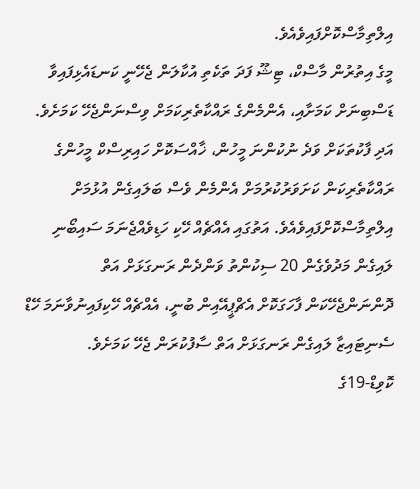އިލްތިމާސްކޮށްފައިވެއެވެ.
މީގެ އިތުރުން މާސްކް، ޓިޝޫ ފަދަ ތަކެތި އުކާލަން ޖެހޭނީ ކަނޑައެޅިފައިވާ ޑަސްބިނަށް ކަމަށާއި، އެންމެންގެ ރައްކާތެރިކަމަށް ވިސްނަންޖެހޭ ކަމަށެވެ. އަދި ފާކުތަކަށް ވަދެ ނުކުންނަ މީހުން، ޚާއްސަކޮށް ހައިރިސްކް މީހުންގެ ރައްކާތެރިކަން ކަށަވަރުކުރުމަށް އެންމެން ވެސް ބަލައިގެން އުޅުމަށް އިލްތިމާސްކޮށްފައިވެއެވެ. އަތުގައި އެއްޗެއް ހޭކި ހަޑިވެއްޖެނަމަ ސައިބޯނި ލައިގެން މަދުވެގެން 20 ސިކުންތު ވަންދެން ރަނގަޅަށް އަތް ދޮންނަންޖެހޭކަން ފާހަގަކޮށް އެޗްޕީއޭއިން ބުނީ، އެއްޗެއް ހޭކިފައިނުވާނަމަ ހޭޑް ސެނިޓައިޒާ ލައިގެން ރަނގަޅަށް އަތް ސާފުކުރަން ޖެހޭ ކަމަށެވެ.
ކޮވިޑް-19ގެ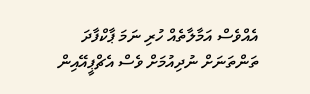އެއްވެސް އަމާލާތެއް ހުރި ނަމަ ޕާކްފާދަ ތަންތަނަށް ނުދިއުމަށް ވެސް އެޗްޕީއޭއިން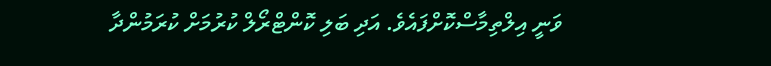ވަނީ އިލްތިމާސްކޮށްފައެވެ. އަދި ބަލި ކޮންޓްރޯލް ކުރުމަށް ކުރަމުންދާ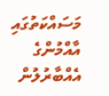މަސައްކަތުގައި އާއްމުންގެ އެއްބާރުލުން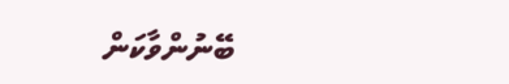ބޭނުންވާކަން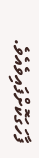ފާހަގަކޮށްފައިވެއެވެ.